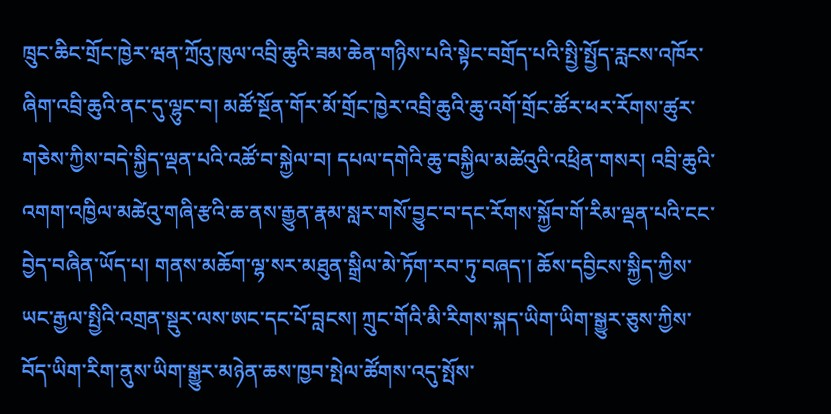ཁྲུང་ཆིང་གྲོང་ཁྱེར་ཝན་ཀྲོའུ་ཁུལ་འབྲི་ཆུའི་ཟམ་ཆེན་གཉིས་པའི་སྟེང་བགྲོད་པའི་སྤྱི་སྤྱོད་རླངས་འཁོར་ཞིག་འབྲི་ཆུའི་ནང་དུ་ལྷུང་བ། མཚོ་སྔོན་གོར་མོ་གྲོང་ཁྱེར་འབྲི་ཆུའི་ཆུ་འགོ་གྲོང་ཚོར་ཕར་རོགས་ཚུར་གཅེས་ཀྱིས་བདེ་སྐྱིད་ལྡན་པའི་འཚོ་བ་སྐྱེལ་བ། དཔལ་དགེའི་ཆུ་བསྐྱིལ་མཚེའུའི་འཕྲིན་གསར། འབྲི་ཆུའི་འགག་འཁྱིལ་མཚེའུ་གཞི་རྩའི་ཆ་ནས་རྒྱུན་རྣམ་སླར་གསོ་བྱུང་བ་དང་རོགས་སྐྱོབ་གོ་རིམ་ལྡན་པའི་ངང་བྱེད་བཞིན་ཡོད་པ། གནས་མཆོག་ལྷ་སར་མཐུན་སྒྲིལ་མེ་ཏོག་རབ་ཏུ་བཞད་། ཆོས་དབྱིངས་སྐྱིད་ཀྱིས་ཡང་རྒྱལ་སྤྱིའི་འགྲན་སྡུར་ལས་ཨང་དང་པོ་བླངས། ཀྲུང་གོའི་མི་རིགས་སྐད་ཡིག་ཡིག་སྒྱུར་ཅུས་ཀྱིས་བོད་ཡིག་རིག་ནུས་ཡིག་སྒྱུར་མཉེན་ཆས་ཁྱབ་སྤེལ་ཚོགས་འདུ་སྤོས་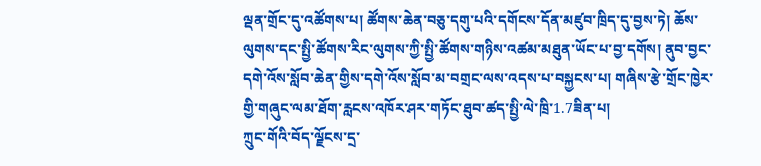ལྡན་གྲོང་དུ་འཚོགས་པ། ཚོགས་ཆེན་བཅུ་དགུ་པའི་དགོངས་དོན་མཛུབ་ཁྲིད་དུ་བྱས་ཏེ། ཆོས་ལུགས་དང་སྤྱི་ཚོགས་རིང་ལུགས་ཀྱི་སྤྱི་ཚོགས་གཉིས་འཚམ་མཐུན་ཡོང་པ་བྱ་དགོས། ནུབ་བྱང་དགེ་འོས་སློབ་ཆེན་གྱིས་དགེ་འོས་སློབ་མ་བགྲང་ལས་འདས་པ་བསྐྱངས་པ། གཞིས་རྩེ་གྲོང་ཁྱེར་གྱི་གཞུང་ལམ་ཐོག་རླངས་འཁོར་ཤར་གཏོང་ཐུབ་ཚད་སྤྱི་ལེ་ཁྲི་1.7ཟིན་པ།
ཀྲུང་གོའི་བོད་ལྗོངས་དྲ་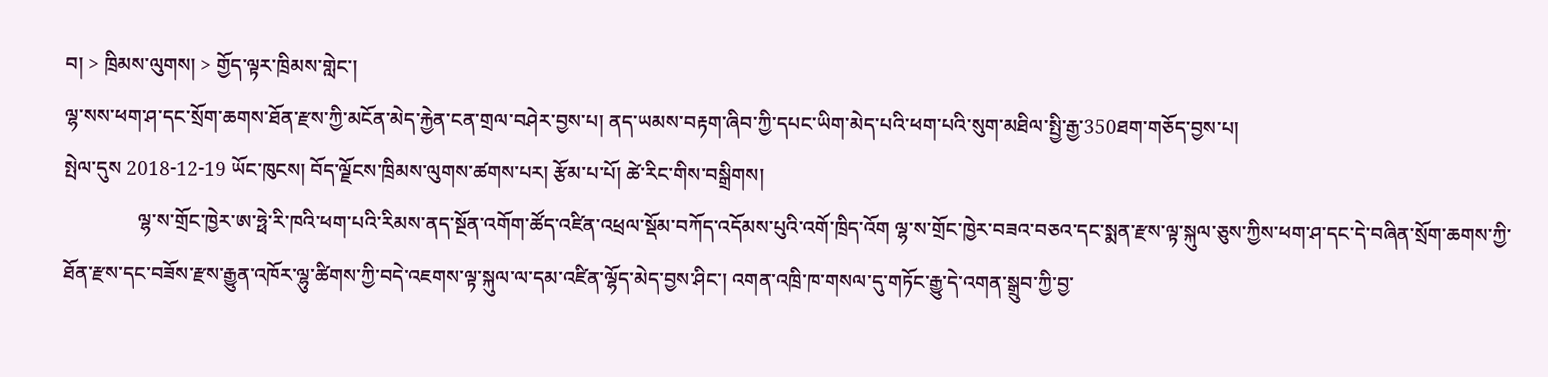བ། > ཁྲིམས་ལུགས། > གྱོད་ལྟར་ཁྲིམས་གླེང་།
ལྷ་སས་ཕག་ཤ་དང་སྲོག་ཆགས་ཐོན་རྫས་ཀྱི་མངོན་མེད་རྐྱེན་ངན་གྲལ་བཤེར་བྱས་པ། ནད་ཡམས་བརྟག་ཞིབ་ཀྱི་དཔང་ཡིག་མེད་པའི་ཕག་པའི་སུག་མཐིལ་སྤྱི་རྒྱ་350ཐག་གཅོད་བྱས་པ།
སྤེལ་དུས 2018-12-19 ཡོང་ཁུངས། བོད་ལྗོངས་ཁྲིམས་ལུགས་ཚགས་པར། རྩོམ་པ་པོ། ཚེ་རིང་གིས་བསྒྲིགས།
               ལྷ་ས་གྲོང་ཁྱེར་ཨ་ཧྥེ་རི་ཁའི་ཕག་པའི་རིམས་ནད་སྔོན་འགོག་ཚོད་འཛིན་འཕྲལ་སྡོམ་བཀོད་འདོམས་པུའི་འགོ་ཁྲིད་འོག ལྷ་ས་གྲོང་ཁྱེར་བཟའ་བཅའ་དང་སྨན་རྫས་ལྟ་སྐུལ་ཅུས་ཀྱིས་ཕག་ཤ་དང་དེ་བཞིན་སྲོག་ཆགས་ཀྱི་ཐོན་རྫས་དང་བཟོས་རྫས་རྒྱུན་འཁོར་ལྷུ་ཚིགས་ཀྱི་བདེ་འཇགས་ལྟ་སྐུལ་ལ་དམ་འཛིན་ལྷོད་མེད་བྱས་ཤིང་། འགན་འཁྲི་ཁ་གསལ་དུ་གཏོང་རྒྱུ་དེ་འགན་སྒྲུབ་ཀྱི་བྱ་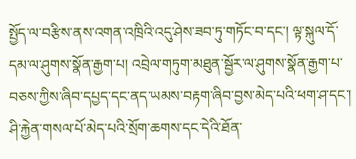སྤྱོད་ལ་བརྩིས་ནས་འགན་འཁྲིའི་འདུ་ཤེས་ཟབ་ཏུ་གཏོང་བ་དང་། ལྟ་སྐུལ་དོ་དམ་ལ་ཤུགས་སྣོན་རྒྱག་པ། འབྲེལ་གཏུག་མཐུན་སྦྱོར་ལ་ཤུགས་སྣོན་རྒྱག་པ་བཅས་ཀྱིས་ཞིབ་དཔྱད་དང་ནད་ཡམས་བརྟག་ཞིབ་བྱས་མེད་པའི་ཕག་ཤ་དང་། ཤི་རྐྱེན་གསལ་པོ་མེད་པའི་སྲོག་ཆགས་དང་དེའི་ཐོན་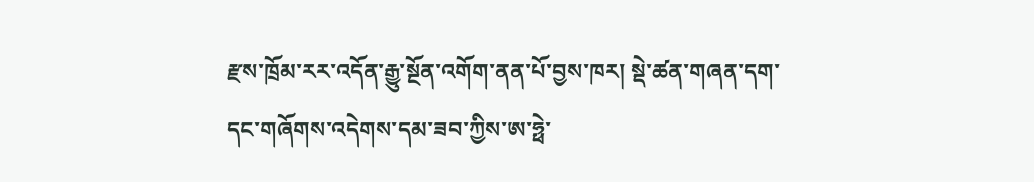རྫས་ཁྲོམ་རར་འདོན་རྒྱུ་སྔོན་འགོག་ནན་པོ་བྱས་ཁར། སྡེ་ཚན་གཞན་དག་དང་གཞོགས་འདེགས་དམ་ཟབ་ཀྱིས་ཨ་ཧྥེ་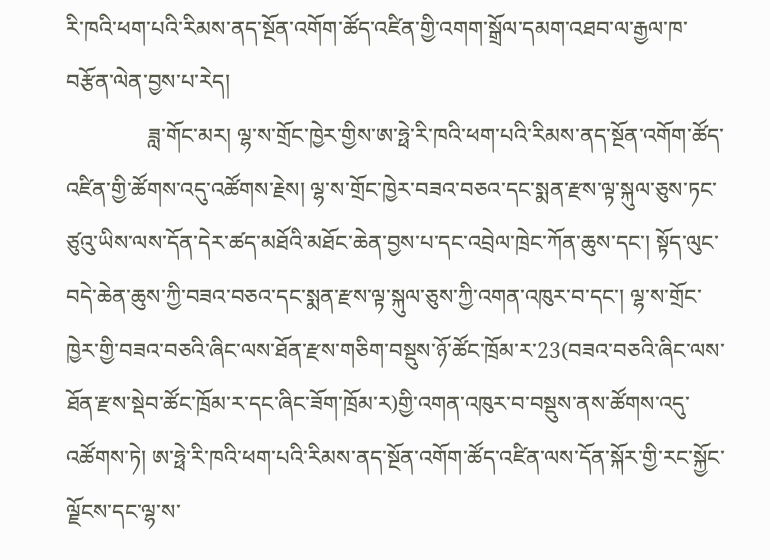རི་ཁའི་ཕག་པའི་རིམས་ནད་སྔོན་འགོག་ཚོད་འཛིན་གྱི་འགག་སྒྲོལ་དམག་འཐབ་ལ་རྒྱལ་ཁ་བརྩོན་ལེན་བྱས་པ་རེད།
               ཟླ་གོང་མར། ལྷ་ས་གྲོང་ཁྱེར་གྱིས་ཨ་ཧྥེ་རི་ཁའི་ཕག་པའི་རིམས་ནད་སྔོན་འགོག་ཚོད་འཛིན་གྱི་ཚོགས་འདུ་འཚོགས་རྗེས། ལྷ་ས་གྲོང་ཁྱེར་བཟའ་བཅའ་དང་སྨན་རྫས་ལྟ་སྐུལ་ཅུས་ཏང་ཙུའུ་ཡིས་ལས་དོན་དེར་ཚད་མཐོའི་མཐོང་ཆེན་བྱས་པ་དང་འབྲེལ་ཁྲེང་ཀོན་ཆུས་དང་། སྟོད་ལུང་བདེ་ཆེན་ཆུས་ཀྱི་བཟའ་བཅའ་དང་སྨན་རྫས་ལྟ་སྐུལ་ཅུས་ཀྱི་འགན་འཁུར་བ་དང་། ལྷ་ས་གྲོང་ཁྱེར་གྱི་བཟའ་བཅའི་ཞིང་ལས་ཐོན་རྫས་གཅིག་བསྡུས་ཉོ་ཚོང་ཁྲོམ་ར་23(བཟའ་བཅའི་ཞིང་ལས་ཐོན་རྫས་སྡེབ་ཚོང་ཁྲོམ་ར་དང་ཞིང་ཟོག་ཁྲོམ་ར)གྱི་འགན་འཁུར་བ་བསྡུས་ནས་ཚོགས་འདུ་འཚོགས་ཏེ། ཨ་ཧྥེ་རི་ཁའི་ཕག་པའི་རིམས་ནད་སྔོན་འགོག་ཚོད་འཛིན་ལས་དོན་སྐོར་གྱི་རང་སྐྱོང་ལྗོངས་དང་ལྷ་ས་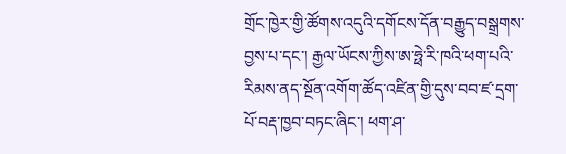གྲོང་ཁྱེར་གྱི་ཚོགས་འདུའི་དགོངས་དོན་བརྒྱུད་བསྒྲགས་བྱས་པ་དང་། རྒྱལ་ཡོངས་ཀྱིས་ཨ་ཧྥེ་རི་ཁའི་ཕག་པའི་རིམས་ནད་སྔོན་འགོག་ཚོད་འཛིན་གྱི་དུས་བབ་ཛ་དྲག་པོ་བརྡ་ཁྱབ་བཏང་ཞིང་། ཕག་ཤ་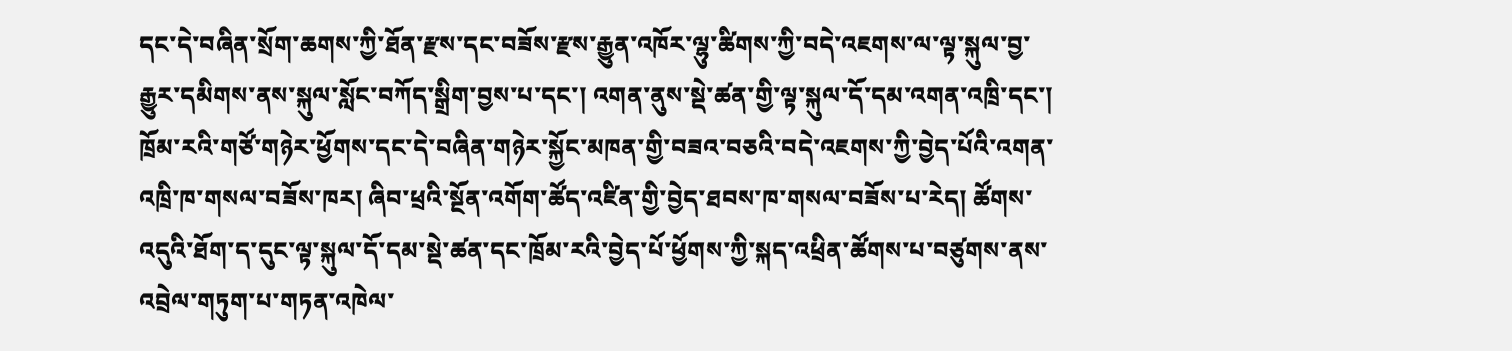དང་དེ་བཞིན་སྲོག་ཆགས་ཀྱི་ཐོན་རྫས་དང་བཟོས་རྫས་རྒྱུན་འཁོར་ལྷུ་ཚིགས་ཀྱི་བདེ་འཇགས་ལ་ལྟ་སྐུལ་བྱ་རྒྱུར་དམིགས་ནས་སྐུལ་སློང་བཀོད་སྒྲིག་བྱས་པ་དང་། འགན་ནུས་སྡེ་ཚན་གྱི་ལྟ་སྐུལ་དོ་དམ་འགན་འཁྲི་དང་། ཁྲོམ་རའི་གཙོ་གཉེར་ཕྱོགས་དང་དེ་བཞིན་གཉེར་སྐྱོང་མཁན་གྱི་བཟའ་བཅའི་བདེ་འཇགས་ཀྱི་བྱེད་པོའི་འགན་འཁྲི་ཁ་གསལ་བཟོས་ཁར། ཞིབ་ཕྲའི་སྔོན་འགོག་ཚོད་འཛིན་གྱི་བྱེད་ཐབས་ཁ་གསལ་བཟོས་པ་རེད། ཚོགས་འདུའི་ཐོག་ད་དུང་ལྟ་སྐུལ་དོ་དམ་སྡེ་ཚན་དང་ཁྲོམ་རའི་བྱེད་པོ་ཕྱོགས་ཀྱི་སྐད་འཕྲིན་ཚོགས་པ་བཙུགས་ནས་འབྲེལ་གཏུག་པ་གཏན་འཁེལ་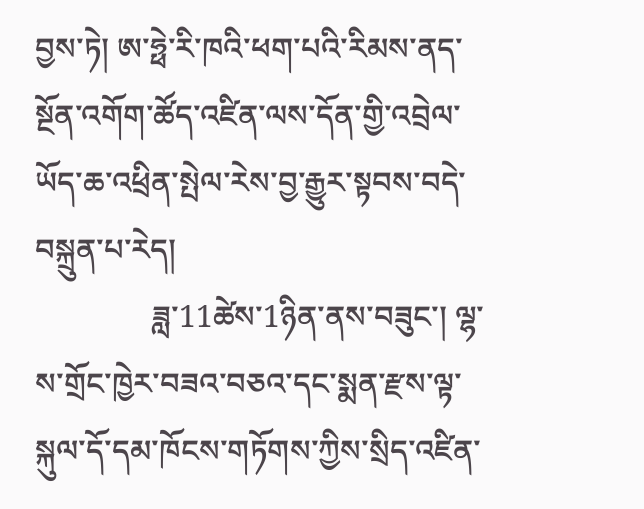བྱས་ཏེ། ཨ་ཧྥེ་རི་ཁའི་ཕག་པའི་རིམས་ནད་སྔོན་འགོག་ཚོད་འཛིན་ལས་དོན་གྱི་འབྲེལ་ཡོད་ཆ་འཕྲིན་སྤེལ་རེས་བྱ་རྒྱུར་སྟབས་བདེ་བསྐྲུན་པ་རེད།
               ཟླ་11ཚེས་1ཉིན་ནས་བཟུང་། ལྷ་ས་གྲོང་ཁྱེར་བཟའ་བཅའ་དང་སྨན་རྫས་ལྟ་སྐུལ་དོ་དམ་ཁོངས་གཏོགས་ཀྱིས་སྲིད་འཛིན་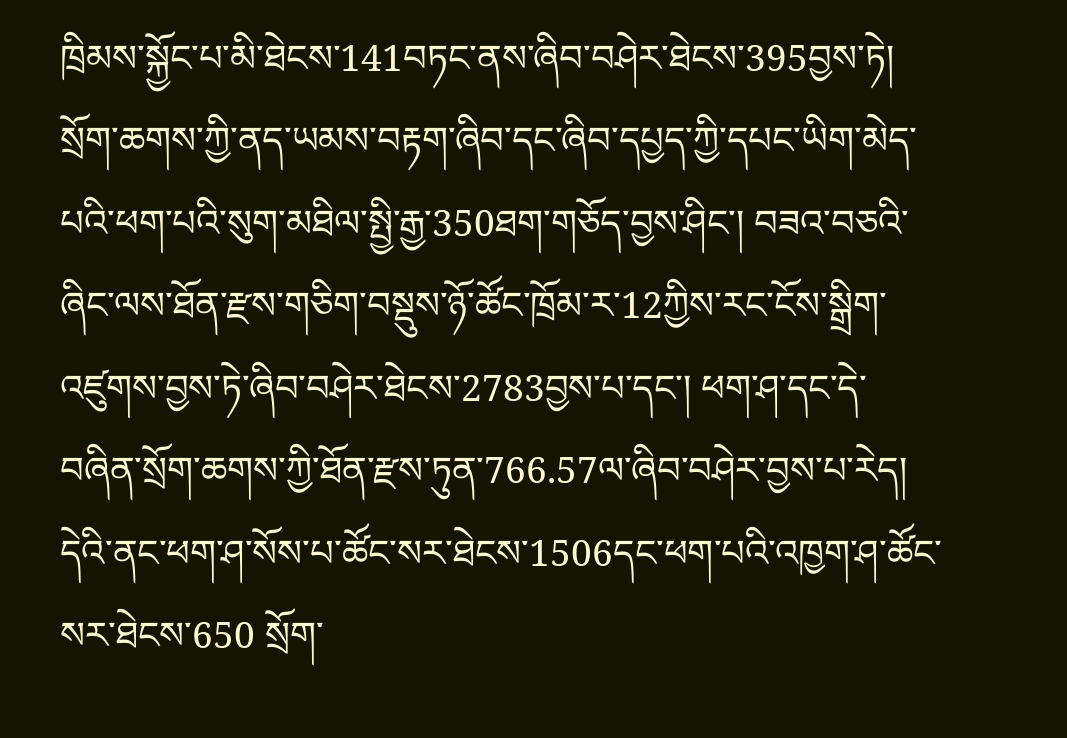ཁྲིམས་སྐྱོང་པ་མི་ཐེངས་141བཏང་ནས་ཞིབ་བཤེར་ཐེངས་395བྱས་ཏེ། སྲོག་ཆགས་ཀྱི་ནད་ཡམས་བརྟག་ཞིབ་དང་ཞིབ་དཔྱད་ཀྱི་དཔང་ཡིག་མེད་པའི་ཕག་པའི་སུག་མཐིལ་སྤྱི་རྒྱ་350ཐག་གཅོད་བྱས་ཤིང་། བཟའ་བཅའི་ཞིང་ལས་ཐོན་རྫས་གཅིག་བསྡུས་ཉོ་ཚོང་ཁྲོམ་ར་12ཀྱིས་རང་ངོས་སྒྲིག་འཛུགས་བྱས་ཏེ་ཞིབ་བཤེར་ཐེངས་2783བྱས་པ་དང་། ཕག་ཤ་དང་དེ་བཞིན་སྲོག་ཆགས་ཀྱི་ཐོན་རྫས་ཏུན་766.57ལ་ཞིབ་བཤེར་བྱས་པ་རེད། དེའི་ནང་ཕག་ཤ་སོས་པ་ཚོང་སར་ཐེངས་1506དང་ཕག་པའི་འཁྱག་ཤ་ཚོང་སར་ཐེངས་650 སྲོག་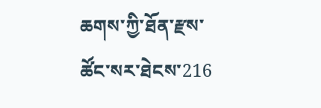ཆགས་ཀྱི་ཐོན་རྫས་ཚོང་སར་ཐེངས་216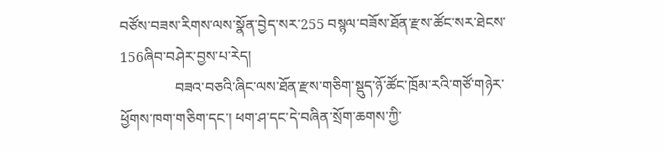བཙོས་བཟས་རིགས་ལས་སྣོན་བྱེད་སར་255 བསྙལ་བཟོས་ཐོན་རྫས་ཚོང་སར་ཐེངས་156ཞིབ་བཤེར་བྱས་པ་རེད།
               བཟའ་བཅའི་ཞིང་ལས་ཐོན་རྫས་གཅིག་སྡུད་ཉོ་ཚོང་ཁྲོམ་རའི་གཙོ་གཉེར་ཕྱོགས་ཁག་གཅིག་དང་། ཕག་ཤ་དང་དེ་བཞིན་སྲོག་ཆགས་ཀྱི་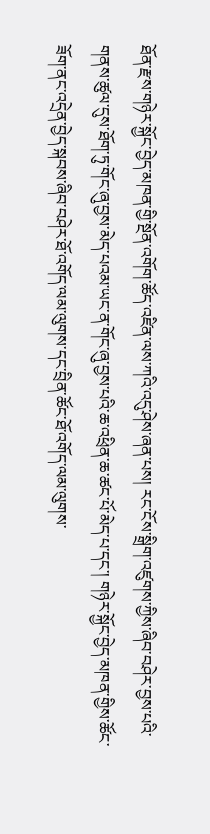ཐོན་རྫས་གཉེར་སྐྱོང་བྱེད་མཁན་གྱི་སྔོན་འགོག་ཚོད་འཛིན་ལས་ཀའི་འདུ་ཤེས་ཞན་པས། རང་ངོས་སྒྲིག་འཛུགས་ཀྱིས་ཞིབ་བཤེར་བྱས་པའི་གནས་ཚུལ་དུས་ཐོག་ཏུ་གོང་ཞུ་བྱས་མེད་པའམ་ཡང་ན་གོང་ཞུ་བྱས་པའི་ཆ་འཕྲིན་ཆ་ཚང་པོ་མེད་པ་དང་། གཉེར་སྐྱོང་བྱེད་མཁན་གྱིས་ཚོང་ཟོག་ནང་འདྲེན་བྱེད་སྐབས་ཞིབ་བཤེར་ཐོ་འགོད་ལམ་ལུགས་དང་བྲིན་ཚོང་ཐོ་འགོད་ལམ་ལུགས་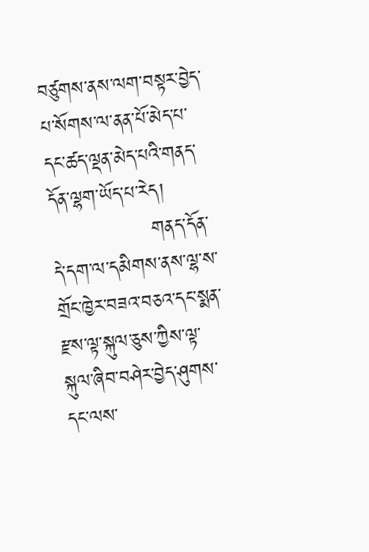བཙུགས་ནས་ལག་བསྟར་བྱེད་པ་སོགས་ལ་ནན་པོ་མེད་པ་དང་ཚད་ལྡན་མེད་པའི་གནད་དོན་ལྷག་ཡོད་པ་རེད།
               གནད་དོན་དེ་དག་ལ་དམིགས་ནས་ལྷ་ས་གྲོང་ཁྱེར་བཟའ་བཅའ་དང་སྨན་རྫས་ལྟ་སྐུལ་ཅུས་ཀྱིས་ལྟ་སྐུལ་ཞིབ་བཤེར་བྱེད་ཤུགས་དང་ལས་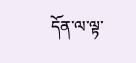དོན་ལ་ལྟ་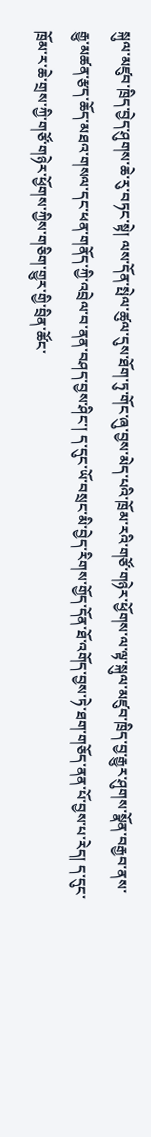སྐུལ་མཛུབ་ཁྲིད་བྱེད་ཤུགས་ཆེ་རུ་བཏང་སྟེ། ལས་དོན་སྤེལ་ཚུལ་དུས་ཐོག་ཏུ་གོང་ཞུ་བྱས་མེད་པའི་ཁྲོམ་རའི་གཙོ་གཉེར་ཕྱོགས་ལ་ལྟ་སྐུལ་མཛུབ་ཁྲིད་བྱ་རྒྱུར་ཤུགས་སྣོན་བརྒྱབ་ནས་རྒྱུ་མཚན་རྩད་ཆོད་མཐའ་གསལ་དང་ཕན་གནོད་ཀྱི་འབྲེལ་བ་ནན་བཤད་བྱས་ཤིང་། ད་དུང་ཡོ་བསྲང་མི་བྱེད་རིགས་གྱོད་དོན་ཐོ་འགོད་བྱས་ཏེ་ཐག་གཅོད་ནན་པོ་བྱས་པ་རེད། ད་དུང་ཁྲོམ་ར་ཆེ་གྲས་ཀྱི་གཙོ་གཉེར་ཕྱོགས་ཀྱིས་གཅིག་གྱུར་གྱི་བྲིན་ཚོང་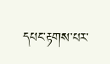དཔང་རྟགས་པར་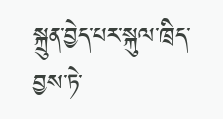སྐྲུན་བྱེད་པར་སྐུལ་ཁྲིད་བྱས་ཏེ་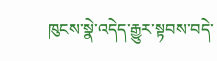ཁུངས་སྣེ་འདེད་རྒྱུར་སྟབས་བདེ་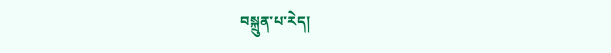བསྐྲུན་པ་རེད།